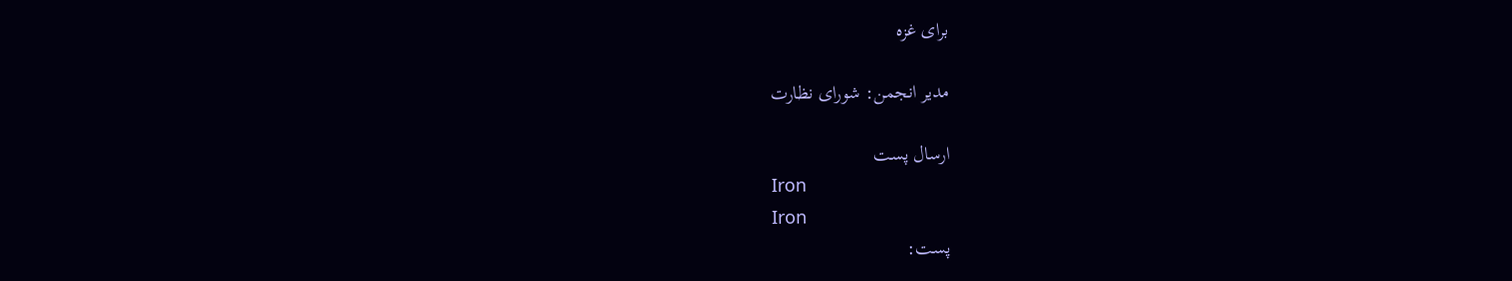برای غزه

مدیر انجمن: شورای نظارت

ارسال پست
Iron
Iron
پست: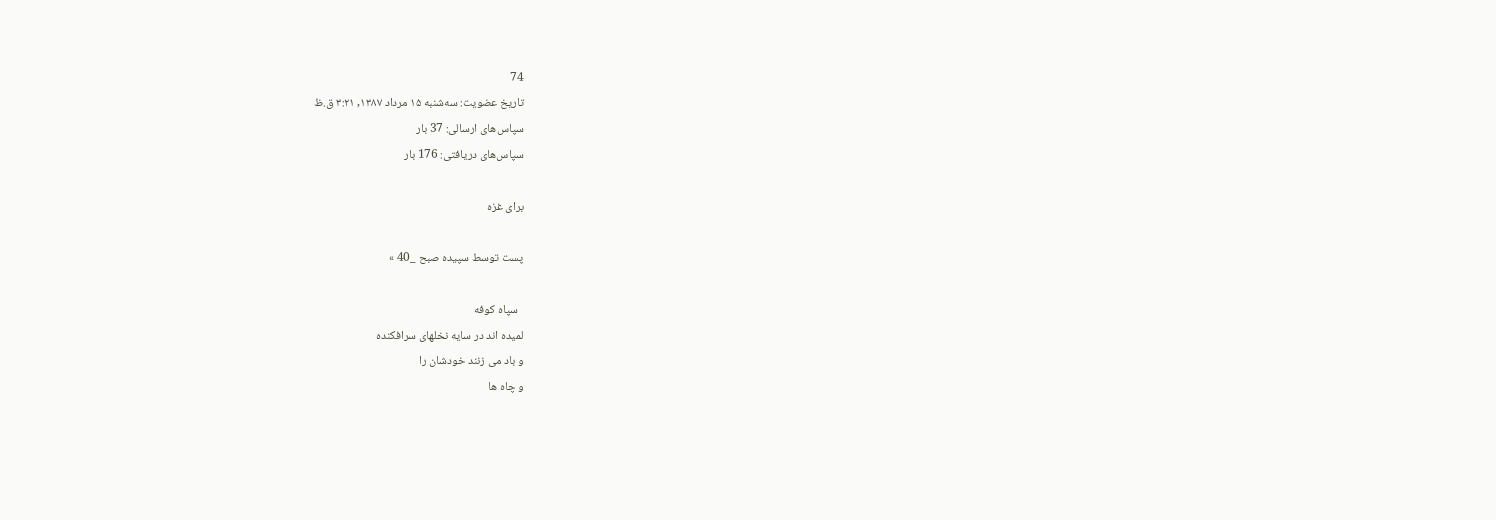74
تاریخ عضویت: سه‌شنبه ۱۵ مرداد ۱۳۸۷, ۳:۲۱ ق.ظ
سپاس‌های ارسالی: 37 بار
سپاس‌های دریافتی: 176 بار

برای غزه

پست توسط سپيده صبح _40 »

  سپاه کوفه
لمیده اند در سایه نخلهای سرافکنده
و باد می زنند خودشان را
و چاه ها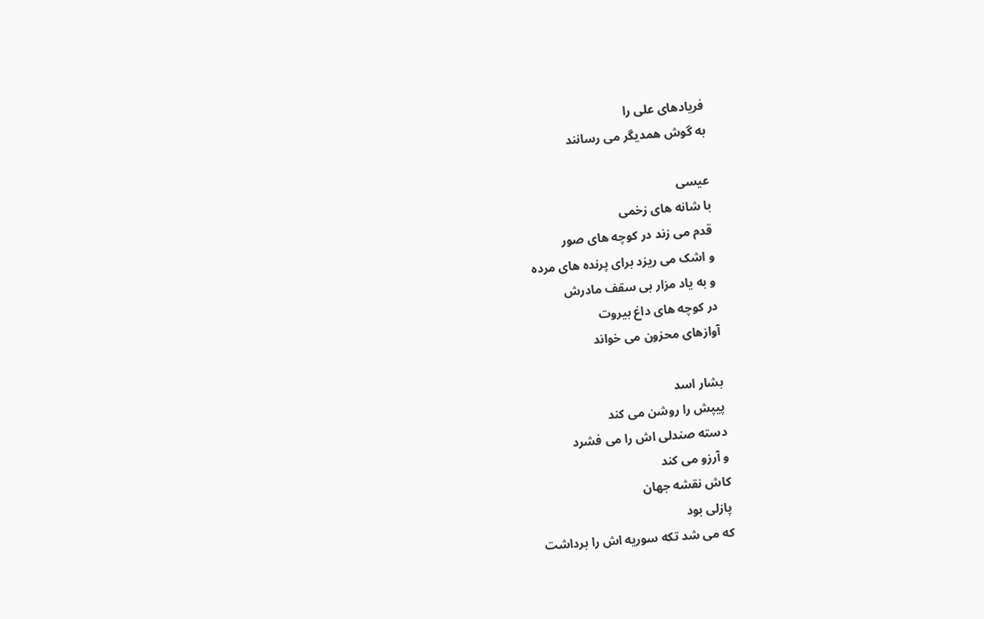فریادهای علی را
به گوش همدیگر می رسانند

عیسی
با شانه های زخمی
قدم می زند در کوچه های صور
و اشک می ریزد برای پرنده های مرده
و به یاد مزار بی سقف مادرش
در کوچه های داغ بیروت
آوازهای محزون می خواند

بشار اسد
پیپش را روشن می کند
دسته صندلی اش را می فشرد
و آرزو می کند
کاش نقشه جهان
پازلی بود
که می شد تکه سوریه اش را برداشت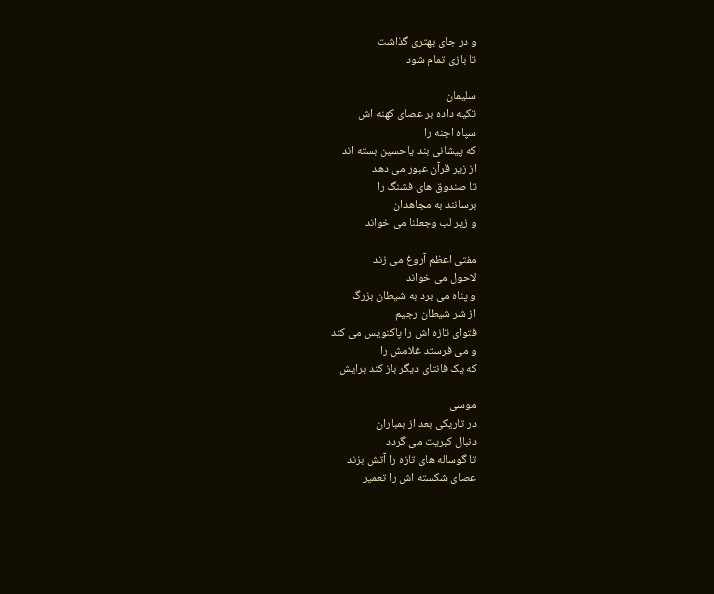و در جای بهتری گذاشت
تا بازی تمام شود

سلیمان
تکیه داده بر عصای کهنه اش
سپاه اجنه را
که پیشانی بند یاحسین بسته اند
از زیر قرآن عبور می دهد
تا صندوق های فشنگ را
برسانند به مجاهدان
و زیر لب وجعلنا می خواند

مفتی اعظم آروغ می زند
لاحول می خواند
و پناه می برد به شیطان بزرگ
از شر شیطان رجیم
فتوای تازه اش را پاکنویس می کند
و می فرستد غلامش را
که یک فانتای دیگر باز کند برایش

موسی
در تاریکی بعد از بمباران
دنبال کبریت می گردد
تا گوساله های تازه را آتش بزند
عصای شکسته اش را تعمیر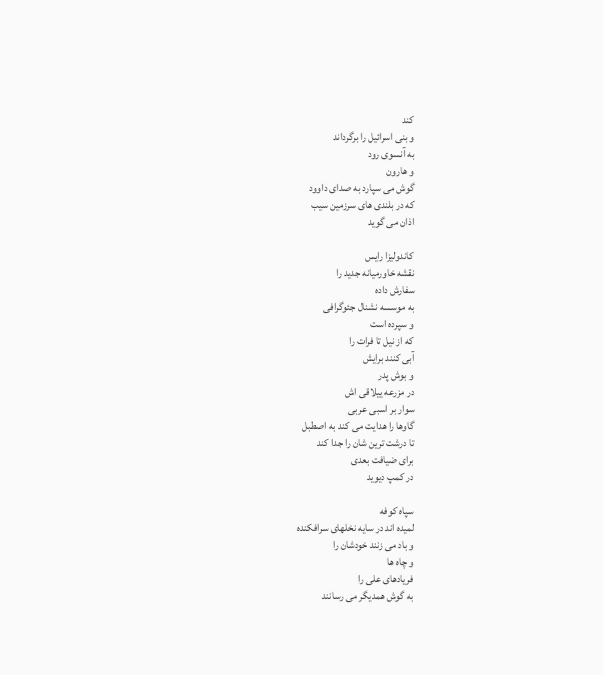کند
و بنی اسرائیل را برگرداند
به آنسوی رود
و هارون
گوش می سپارد به صدای داوود
که در بلندی های سرزمین سیب
اذان می گوید

کاندولیزا رایس
نقشه خاورمیانه جدید را
سفارش داده
به موسسه نشنال جئوگرافی
و سپرده است
که از نیل تا فرات را
آبی کنند برایش
و بوش پدر
در مزرعه ییلاقی اش
سوار بر اسبی عربی
گاوها را هدایت می کند به اصطبل
تا درشت ترین شان را جدا کند
برای ضیافت بعدی
در کمپ دیوید

سپاه کوفه
لمیده اند در سایه نخلهای سرافکنده
و باد می زنند خودشان را
و چاه ها
فریادهای علی را
به گوش همدیگر می رسانند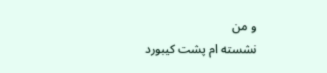و من
نشسته ام پشت کیبورد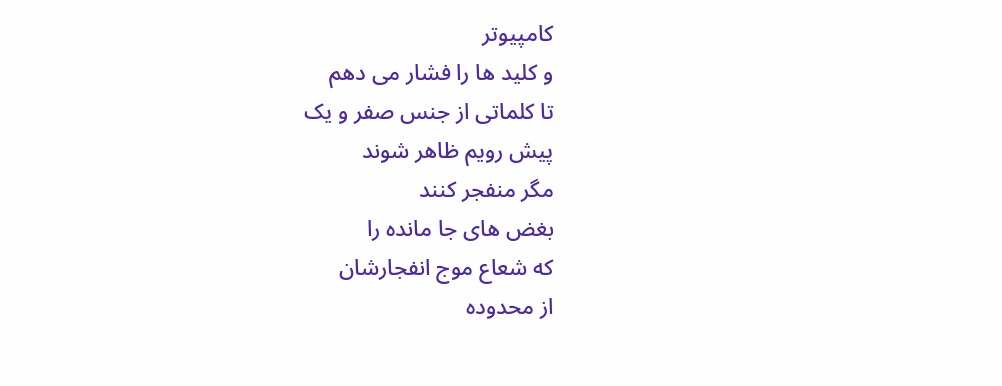کامپیوتر
و کلید ها را فشار می دهم
تا کلماتی از جنس صفر و یک
پیش رویم ظاهر شوند
مگر منفجر کنند
بغض های جا مانده را
که شعاع موج انفجارشان
از محدوده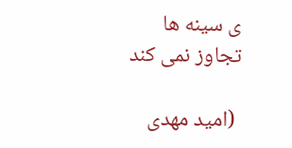ی سینه ها
تجاوز نمی کند

 (امید مهدی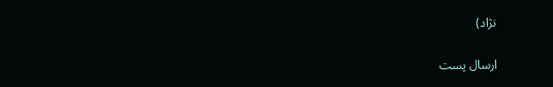نژاد)

ارسال پست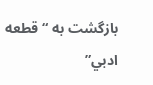بازگشت به “قطعه ادبي”